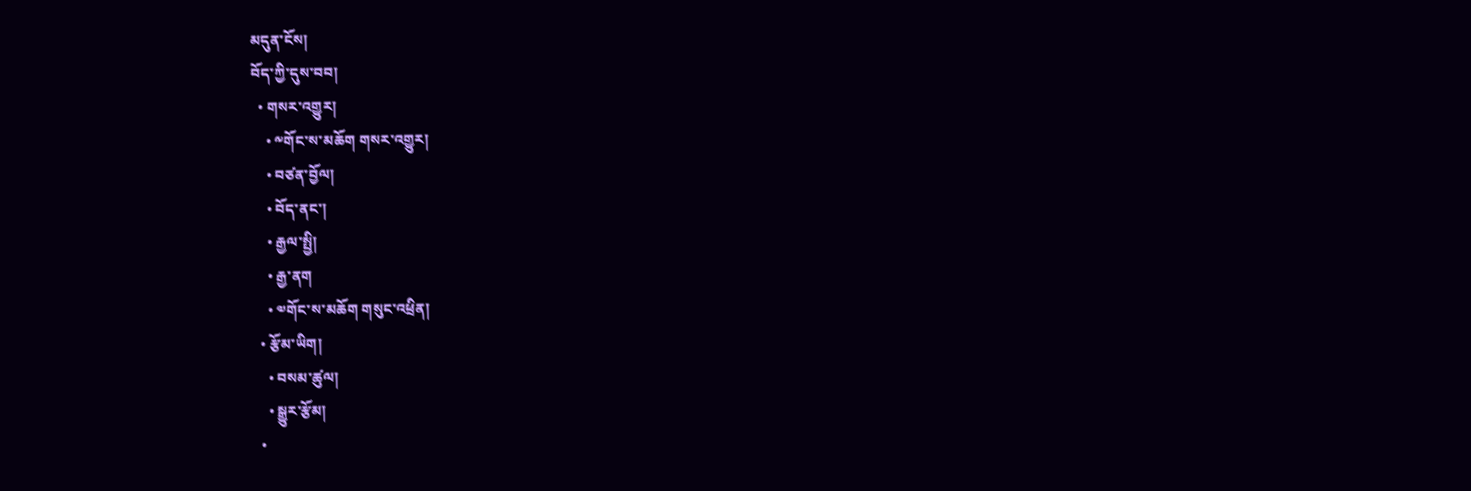མདུན་ངོས།
བོད་ཀྱི་དུས་བབ།
  • གསར་འགྱུར།
    • ༸གོང་ས་མཆོག གསར་འགྱུར།
    • བཙན་བྱོལ།
    • བོད་ནང་།
    • རྒྱལ་སྤྱི།
    • རྒྱ་ནག
    • ༧གོང་ས་མཆོག གསུང་འཕྲིན།
  • རྩོམ་ཡིག།
    • བསམ་ཚུལ།
    • སྒྱུར་རྩོམ།
  •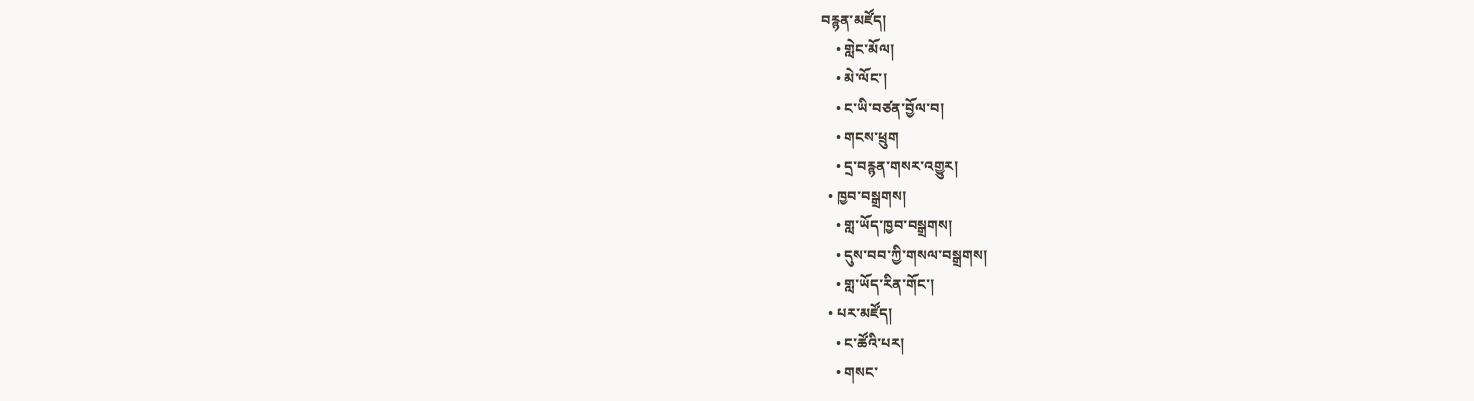བརྙན་མཛོད།
    • གླེང་མོལ།
    • མེ་ལོང་།
    • ང་ཡི་བཙན་བྱོལ་བ།
    • གངས་ཕྲུག
    • དྲ་བརྙན་གསར་འགྱུར།
  • ཁྱབ་བསྒྲགས།
    • གླ་ཡོད་ཁྱབ་བསྒྲགས།
    • དུས་བབ་ཀྱི་གསལ་བསྒྲགས།
    • གླ་ཡོད་རིན་གོང་།
  • པར་མཛོད།
    • ང་ཚོའི་པར།
    • གསང་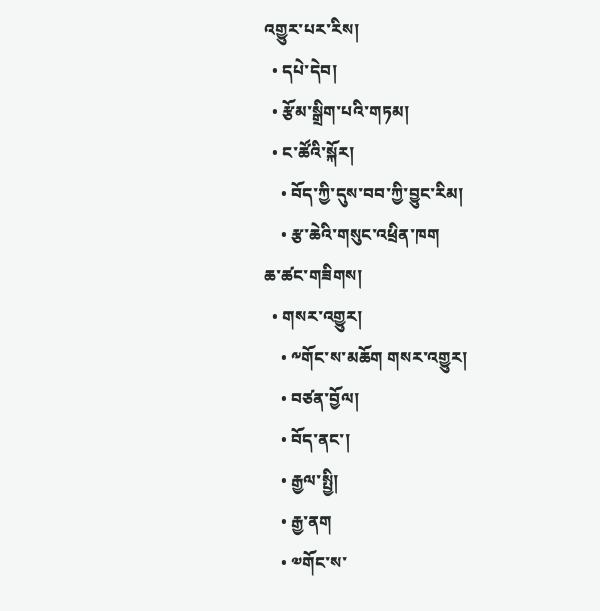འགྱུར་པར་རིས།
  • དཔེ་དེབ།
  • རྩོམ་སྒྲིག་པའི་གཏམ།
  • ང་ཚོའི་སྐོར།
    • བོད་ཀྱི་དུས་བབ་ཀྱི་བྱུང་རིམ།
    • རྩ་ཆེའི་གསུང་འཕྲིན་ཁག
ཆ་ཚང་གཟིགས།
  • གསར་འགྱུར།
    • ༸གོང་ས་མཆོག གསར་འགྱུར།
    • བཙན་བྱོལ།
    • བོད་ནང་།
    • རྒྱལ་སྤྱི།
    • རྒྱ་ནག
    • ༧གོང་ས་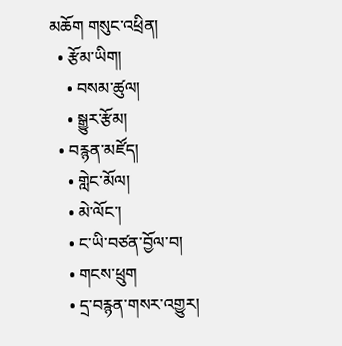མཆོག གསུང་འཕྲིན།
  • རྩོམ་ཡིག།
    • བསམ་ཚུལ།
    • སྒྱུར་རྩོམ།
  • བརྙན་མཛོད།
    • གླེང་མོལ།
    • མེ་ལོང་།
    • ང་ཡི་བཙན་བྱོལ་བ།
    • གངས་ཕྲུག
    • དྲ་བརྙན་གསར་འགྱུར།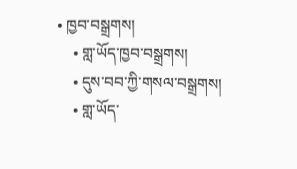• ཁྱབ་བསྒྲགས།
    • གླ་ཡོད་ཁྱབ་བསྒྲགས།
    • དུས་བབ་ཀྱི་གསལ་བསྒྲགས།
    • གླ་ཡོད་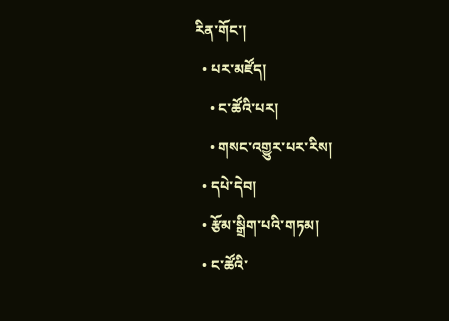རིན་གོང་།
  • པར་མཛོད།
    • ང་ཚོའི་པར།
    • གསང་འགྱུར་པར་རིས།
  • དཔེ་དེབ།
  • རྩོམ་སྒྲིག་པའི་གཏམ།
  • ང་ཚོའི་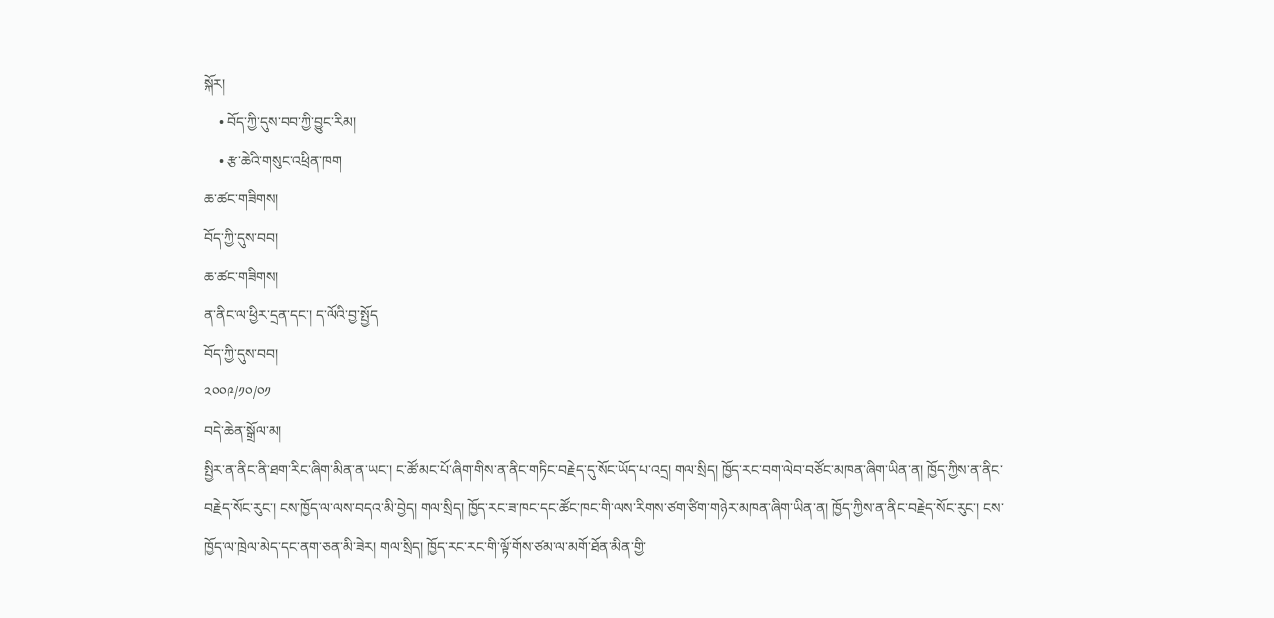སྐོར།
    • བོད་ཀྱི་དུས་བབ་ཀྱི་བྱུང་རིམ།
    • རྩ་ཆེའི་གསུང་འཕྲིན་ཁག
ཆ་ཚང་གཟིགས།
བོད་ཀྱི་དུས་བབ།
ཆ་ཚང་གཟིགས།
ན་ནིང་ལ་ཕྱིར་དྲན་དང་། ད་ལོའི་བྱ་སྤྱོད
བོད་ཀྱི་དུས་བབ།
༢༠༠༩/༡༠/༠༡
བདེ་ཆེན་སྒྲོལ་མ།
སྤྱིར་ན་ནིང་ནི་ཐག་རིང་ཞིག་མིན་ན་ཡང་། ང་ཚོ་མང་པོ་ཞིག་གིས་ན་ནིང་གཏིང་བརྗེད་དུ་སོང་ཡོད་པ་འདྲ། གལ་སྲིད། ཁྱོད་རང་བག་ལེབ་བཙོང་མཁན་ཞིག་ཡིན་ན། ཁྱོད་ཀྱིས་ན་ནིང་བརྗེད་སོང་རུང་། ངས་ཁྱོད་ལ་ལས་བདའ་མི་བྱེད། གལ་སྲིད། ཁྱོད་རང་ཟ་ཁང་དང་ཚོང་ཁང་གི་ལས་རིགས་ཙག་ཙིག་གཉེར་མཁན་ཞིག་ཡིན་ན། ཁྱོད་ཀྱིས་ན་ནིང་བརྗེད་སོང་རུང་། ངས་ཁྱོད་ལ་ཁྲེལ་མེད་དང་ནག་ཅན་མི་ཟེར། གལ་སྲིད། ཁྱོད་རང་རང་གི་ལྟོ་གོས་ཙམ་ལ་མགོ་ཐོན་མིན་གྱི་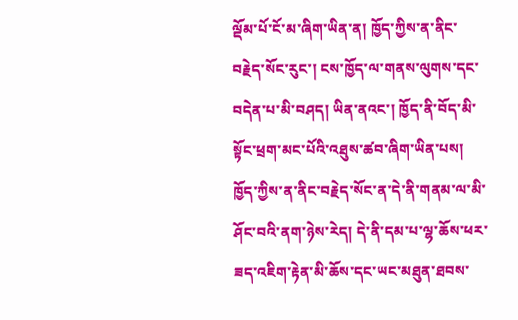ལྡོམ་པོ་ངོ་མ་ཞིག་ཡིན་ན། ཁྱོད་ཀྱིས་ན་ནིང་བརྗེད་སོང་རུང་། ངས་ཁྱོད་ལ་གནས་ལུགས་དང་བདེན་པ་མི་བཤད། ཡིན་ནའང་། ཁྱོད་ནི་བོད་མི་སྟོང་ཕྲག་མང་པོའི་འཐུས་ཚབ་ཞིག་ཡིན་པས། ཁྱོད་ཀྱིས་ན་ནིང་བརྗེད་སོང་ན་དེ་ནི་གནམ་ལ་མི་ཤོང་བའི་ནག་ཉེས་རེད། དེ་ནི་དམ་པ་ལྷ་ཆོས་ཕར་ཟད་འཇིག་རྟེན་མི་ཆོས་དང་ཡང་མཐུན་ཐབས་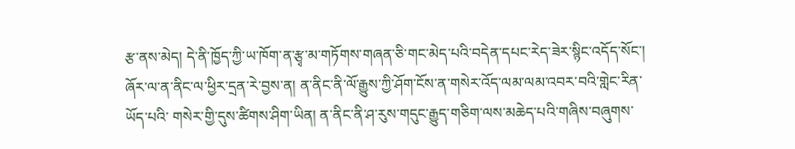རྩ་ནས་མེད། དེ་ནི་ཁྱོད་ཀྱི་ཡ་ཁོག་ན་རྩྭ་མ་གཏོགས་གཞན་ཅི་གང་མེད་པའི་བདེན་དཔང་རེད་ཟེར་སྙིང་འདོད་སོང་། ཞོར་ལ་ན་ནིང་ལ་ཕྱིར་དྲན་རེ་བྱས་ན། ན་ནིང་ནི་ལོ་རྒྱུས་ཀྱི་ཤོག་ངོས་ན་གསེར་འོད་ལམ་ལམ་འབར་བའི་གླེང་རིན་ཡོད་པའི་ གསེར་གྱི་དུས་ཚིགས་ཤིག་ཡིན། ན་ནིང་ནི་ཤ་རུས་གདུང་རྒྱུད་གཅིག་ལས་མཆེད་པའི་གཞིས་བཞུགས་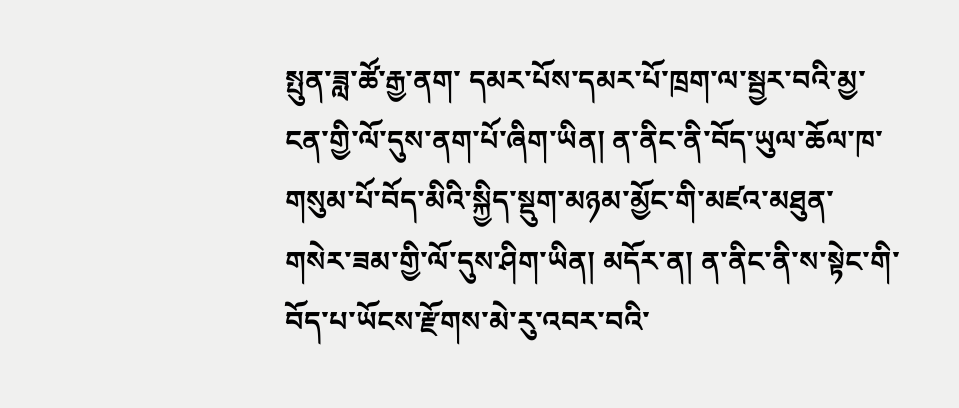སྤུན་ཟླ་ཚོ་རྒྱ་ནག་ དམར་པོས་དམར་པོ་ཁྲག་ལ་སྦྱར་བའི་མྱ་ངན་གྱི་ལོ་དུས་ནག་པོ་ཞིག་ཡིན། ན་ནིང་ནི་བོད་ཡུལ་ཆོལ་ཁ་གསུམ་པོ་བོད་མིའི་སྐྱིད་སྡུག་མཉམ་མྱོང་གི་མཛའ་མཐུན་ གསེར་ཟམ་གྱི་ལོ་དུས་ཤིག་ཡིན། མདོར་ན། ན་ནིང་ནི་ས་སྟེང་གི་བོད་པ་ཡོངས་རྫོགས་མེ་རུ་འབར་བའི་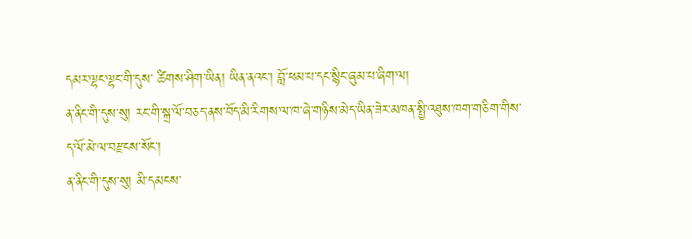དམར་ལྷང་ལྷང་གི་དུས་ ཚིགས་ཤིག་ཡིན། ཡིན་ནའང་། བློ་ཕམ་པ་དང་སྙིང་ཞུམ་པ་ཞིག་ལ།
ན་ནིང་གི་དུས་སུ། རང་གི་སྐྲ་ལོ་བཅད་ནས་བོད་མི་རིགས་ལ་ཁ་ཞེ་གཉིས་མེད་ཡིན་ཟེར་མཁན་སྤྱི་འཐུས་ཁག་གཅིག་གིས་ད་ལོ་མེ་ལ་བརྫངས་སོང་།
ན་ནིང་གི་དུས་སུ། མི་དམངས་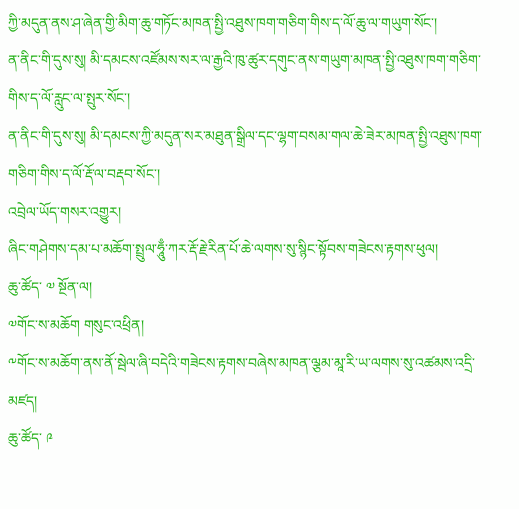ཀྱི་མདུན་ནས་ཤ་ཞེན་གྱི་མིག་ཆུ་གཏོང་མཁན་སྤྱི་འཐུས་ཁག་གཅིག་གིས་ད་ལོ་ཆུ་ལ་གཡུག་སོང་།
ན་ནིང་གི་དུས་སུ། མི་དམངས་འཛོམས་སར་ལ་རྒྱའི་ཁུ་ཚུར་དགུང་ནས་གཡུག་མཁན་སྤྱི་འཐུས་ཁག་གཅིག་གིས་ད་ལོ་རླུང་ལ་སྤུར་སོང་།
ན་ནིང་གི་དུས་སུ། མི་དམངས་ཀྱི་མདུན་སར་མཐུན་སྒྲིལ་དང་ལྷག་བསམ་གལ་ཆེ་ཟེར་མཁན་སྤྱི་འཐུས་ཁག་གཅིག་གིས་ད་ལོ་རྡོ་ལ་བརྡབ་སོང་།
འབྲེལ་ཡོད་གསར་འགྱུར།
ཞིང་གཤེགས་དམ་པ་མཆོག་སྤྲུལ་ཧཱུྃ་ཀར་རྡོ་རྗེ་རིན་པོ་ཆེ་ལགས་སུ་སྙིང་སྟོབས་གཟེངས་རྟགས་ཕུལ།
ཆུ་ཚོད་ ༧ སྔོན་ལ།
༧གོང་ས་མཆོག གསུང་འཕྲིན།
༸གོང་ས་མཆོག་ནས་ནོ་སྦེལ་ཞི་བདེའི་གཟེངས་རྟགས་བཞེས་མཁན་ལྕམ་མཱ་རི་ཡ་ལགས་སུ་འཚམས་འདྲི་མཛད།
ཆུ་ཚོད་ ༩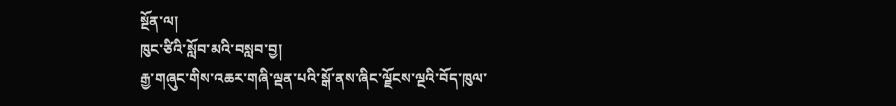སྔོན་ལ།
ཁུང་ཙིའི་སློབ་མའི་བསླབ་བྱ།
རྒྱ་གཞུང་གིས་འཆར་གཞི་ལྡན་པའི་སྒོ་ནས་ཞིང་ལྗོངས་ལྔའི་བོད་ཁུལ་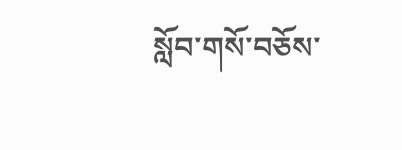སློབ་གསོ་བཅོས་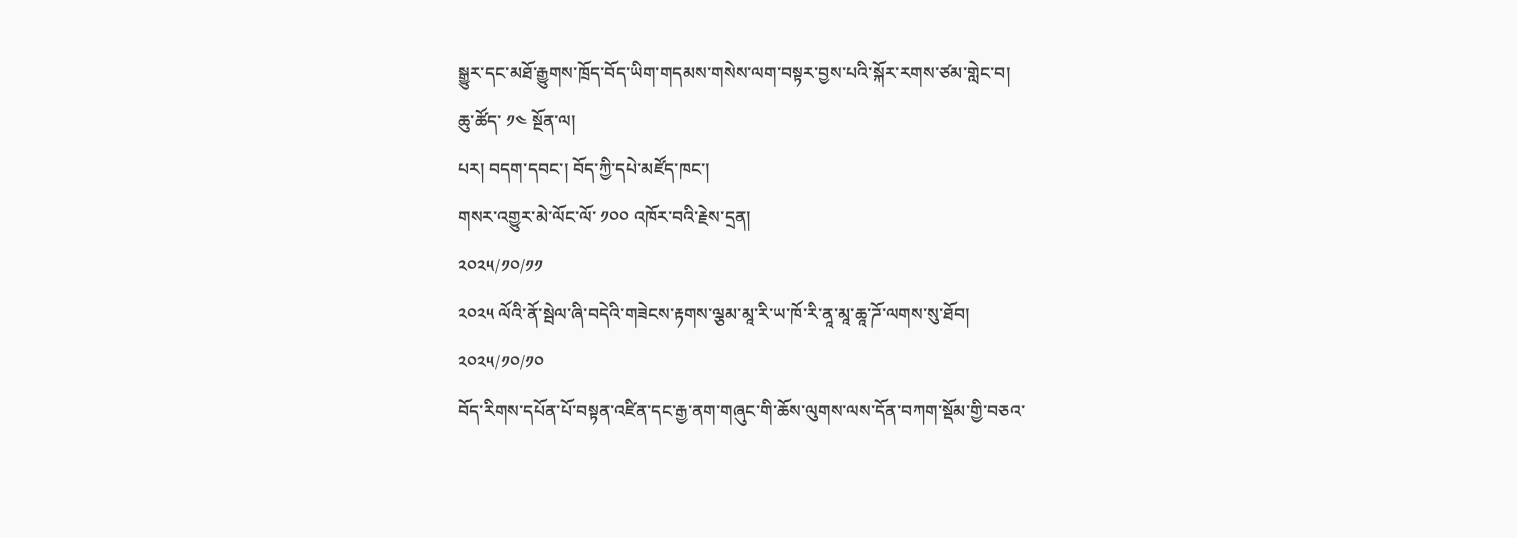སྒྱུར་དང་མཐོ་རྒྱུགས་ཁྲོད་བོད་ཡིག་གདམས་གསེས་ལག་བསྟར་བྱས་པའི་སྐོར་རགས་ཙམ་གླེང་བ།
ཆུ་ཚོད་ ༡༤ སྔོན་ལ།
པར། བདག་དབང་། བོད་ཀྱི་དཔེ་མཛོད་ཁང་།
གསར་འགྱུར་མེ་ལོང་ལོ་ ༡༠༠ འཁོར་བའི་རྗེས་དྲན།
༢༠༢༥/༡༠/༡༡
༢༠༢༥ ལོའི་ནོ་སྦེལ་ཞི་བདེའི་གཟེངས་རྟགས་ལྕམ་མཱ་རི་ཡ་ཁོ་རི་ནཱ་མཱ་ཆཱ་ཌོ་ལགས་སུ་ཐོབ།
༢༠༢༥/༡༠/༡༠
བོད་རིགས་དཔོན་པོ་བསྟན་འཛིན་དང་རྒྱ་ནག་གཞུང་གི་ཆོས་ལུགས་ལས་དོན་བཀག་སྡོམ་གྱི་བཅའ་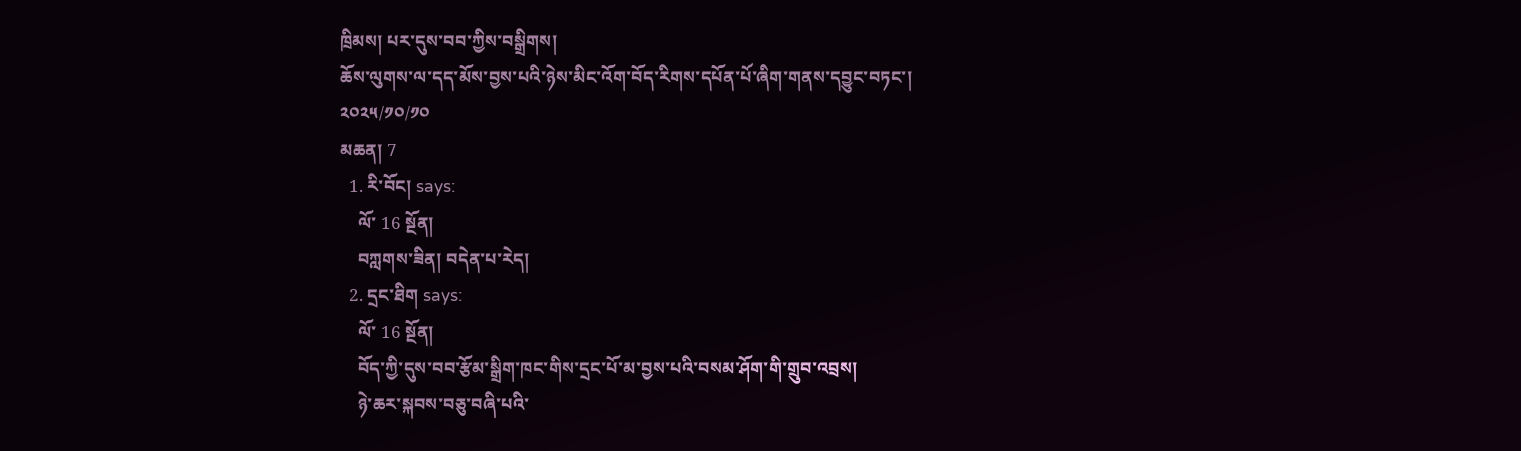ཁྲིམས། པར་དུས་བབ་ཀྱིས་བསྒྲིགས།
ཆོས་ལུགས་ལ་དད་མོས་བྱས་པའི་ཉེས་མིང་འོག་བོད་རིགས་དཔོན་པོ་ཞིག་གནས་དབྱུང་བཏང་།
༢༠༢༥/༡༠/༡༠
མཆན། 7
  1. རི་བོང། says:
    ལོ་ 16 སྔོན།
    བཀླགས་ཟིན། བདེན་པ་རེད།
  2. དྲང་ཐིག says:
    ལོ་ 16 སྔོན།
    བོད་ཀྱི་དུས་བབ་རྩོམ་སྒྲིག་ཁང་གིས་དྲང་པོ་མ་བྱས་པའི་བསམ་ཤོག་གི་གྲུབ་འབྲས།
    ཉེ་ཆར་སྐབས་བཅུ་བཞི་པའི་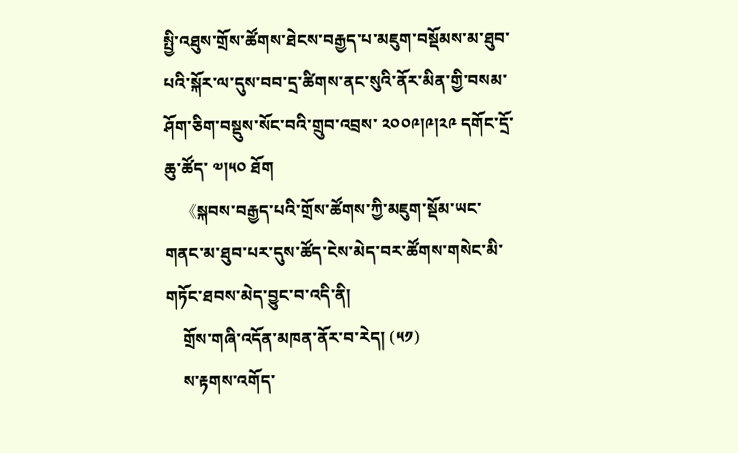སྤྱི་འཐུས་གྲོས་ཚོགས་ཐེངས་བརྒྱད་པ་མཇུག་བསྡོམས་མ་ཐུབ་པའི་སྐོར་ལ་དུས་བབ་དྲ་ཚིགས་ནང་སུའི་ནོར་མིན་གྱི་བསམ་ཤོག་ཅིག་བསྡུས་སོང་བའི་གྲུབ་འབྲས་ ༢༠༠༩།༩།༢༩ དགོང་དྲོ་ཆུ་ཚོད་ ༧།༥༠ ཐོག
    《སྐབས་བརྒྱད་པའི་གྲོས་ཚོགས་ཀྱི་མཇུག་སྡོམ་ཡང་གནང་མ་ཐུབ་པར་དུས་ཚོད་ངེས་མེད་བར་ཚོགས་གསེང་མི་གཏོང་ཐབས་མེད་བྱུང་བ་འདི་ནི།
    གྲོས་གཞི་འདོན་མཁན་ནོར་བ་རེད། (༥༡)
    ས་རྟགས་འགོད་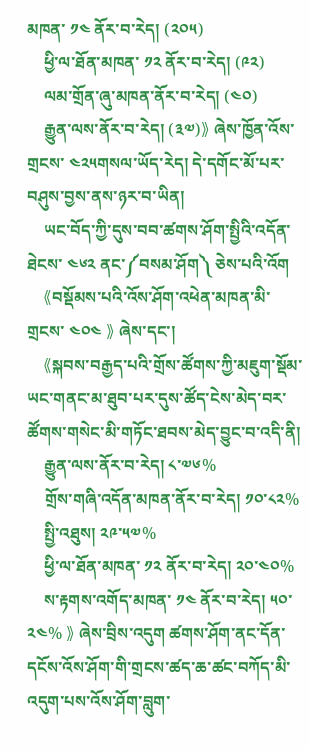མཁན་ ༡༤ ནོར་བ་རེད། (༢༠༥)
    ཕྱི་ལ་ཐོན་མཁན་ ༡༢ ནོར་བ་རེད། (༩༢)
    ལམ་གྲོན་ཞུ་མཁན་ནོར་བ་རེད། (༤༠)
    རྒྱུན་ལས་ནོར་བ་རེད། (༣༧)》 ཞེས་ཁྱོན་འོས་གྲངས་ ༤༢༥གསལ་ཡོད་རེད། དེ་དགོང་མོ་པར་བཤུས་བྱས་ནས་ཉར་བ་ཡིན།
    ཡང་བོད་ཀྱི་དུས་བབ་ཚགས་ཤོག་སྤྱིའི་འདོན་ཐེངས་ ༤༦༢ ནང་༼བསམ་ཤོག༽ ཅེས་པའི་འོག
    《བསྡོམས་པའི་འོས་ཤོག་འཕེན་མཁན་མི་གྲངས་ ༤༠༤ 》 ཞེས་དང་།
    《སྐབས་བརྒྱད་པའི་གྲོས་ཚོགས་ཀྱི་མཇུག་སྡོམ་ཡང་གནང་མ་ཐུབ་པར་དུས་ཚོད་ངེས་མེད་བར་ཚོགས་གསེང་མི་གཏོང་ཐབས་མེད་བྱུང་བ་འདི་ནི།
    རྒྱུན་ལས་ནོར་བ་རེད། ༨་༧༦%
    གྲོས་གཞི་འདོན་མཁན་ནོར་བ་རེད། ༡༠་༨༢%
    སྤྱི་འཐུས། ༢༩་༥༧%
    ཕྱི་ལ་ཐོན་མཁན་ ༡༢ ནོར་བ་རེད། ༢༠་༤༠%
    ས་རྟགས་འགོད་མཁན་ ༡༤ ནོར་བ་རེད། ༥༠་༢༤% 》 ཞེས་བྲིས་འདུག ཚགས་ཤོག་ནང་དོན་དངོས་འོས་ཤོག་གི་གྲངས་ཚད་ཆ་ཚང་བཀོད་མི་འདུག་པས་འོས་ཤོག་བླུག་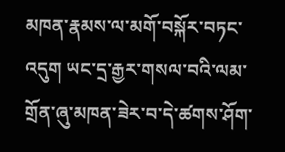མཁན་རྣམས་ལ་མགོ་བསྐོར་བཏང་འདུག ཡང་དྲ་རྒྱར་གསལ་བའི་ལམ་གྲོན་ཞུ་མཁན་ཟེར་བ་དེ་ཚགས་ཤོག་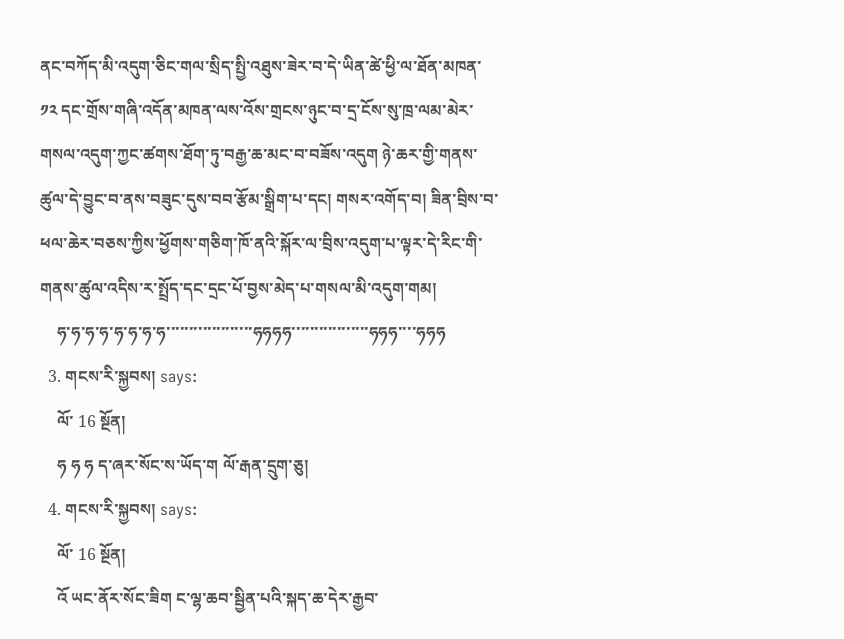ནང་བཀོད་མི་འདུག་ཅིང་གལ་སྲིད་སྤྱི་འཐུས་ཟེར་བ་དེ་ཡིན་ཚེ་ཕྱི་ལ་ཐོན་མཁན་ ༡༢ དང་གྲོས་གཞི་འདོན་མཁན་ལས་འོས་གྲངས་ཉུང་བ་དྲ་ངོས་སུ་ཁྲ་ལམ་མེར་གསལ་འདུག་ཀྱང་ཚགས་ཐོག་ཏུ་བརྒྱ་ཆ་མང་བ་བཟོས་འདུག ཉེ་ཆར་གྱི་གནས་ཚུལ་དེ་བྱུང་བ་ནས་བཟུང་དུས་བབ་རྩོམ་སྒྲིག་པ་དང། གསར་འགོད་བ། ཟིན་བྲིས་བ་ཕལ་ཆེར་བཅས་ཀྱིས་ཕྱོགས་གཅིག་ཁོ་ནའི་སྐོར་ལ་བྲིས་འདུག་པ་ལྟར་དེ་རིང་གི་གནས་ཚུལ་འདིས་ར་སྤྲོད་དང་དྲང་པོ་བྱས་མེད་པ་གསལ་མི་འདུག་གམ།
    ཧ་ཧ་ཧ་ཧ་ཧ་ཧ་ཧ་ཧ་་་་་་་་་་་་་་་་་་་ཧཧཧཧ་་་་་་་་་་་་་་་་་ཧཧཧ་་་་ཧཧཧ
  3. གངས་རི་སྐྱབས། says:
    ལོ་ 16 སྔོན།
    ཧ ཧ ཧ ད་ཞར་སོང་ས་ཡོད་ག ལོ་རྒན་དྲུག་ཅུ།
  4. གངས་རི་སྐྱབས། says:
    ལོ་ 16 སྔོན།
    འོ ཡང་ནོར་སོང་ཟིག ང་ལྷ་ཆབ་སྦྱིན་པའི་སྐད་ཆ་དེར་རྒྱབ་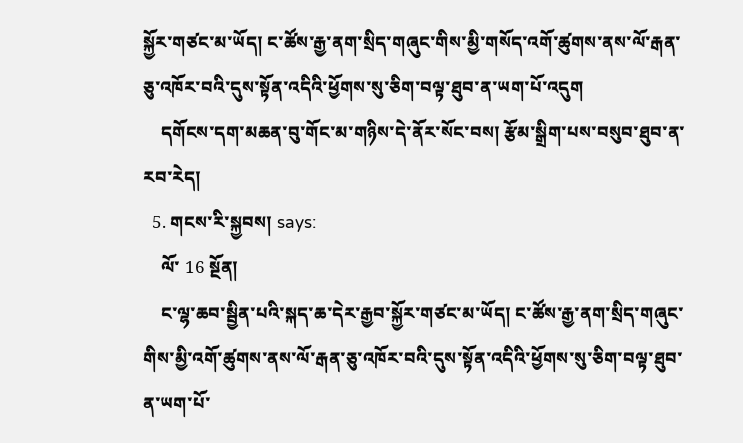སྐྱོར་གཙང་མ་ཡོད། ང་ཚོས་རྒྱ་ནག་སྲིད་གཞུང་གིས་མྱི་གསོད་འགོ་ཚུགས་ནས་ལོ་རྒན་ཅུ་འཁོར་བའི་དུས་སྟོན་འདིའི་ཕྱོགས་སུ་ཅིག་བལྟ་ཐུབ་ན་ཡག་པོ་འདུག
    དགོངས་དག་མཆན་བུ་གོང་མ་གཉིས་དེ་ནོར་སོང་བས། རྩོམ་སྒྲིག་པས་བསུབ་ཐུབ་ན་རབ་རེད།
  5. གངས་རི་སྐྱབས། says:
    ལོ་ 16 སྔོན།
    ང་ལྷ་ཆབ་སྦྱིན་པའི་སྐད་ཆ་དེར་རྒྱབ་སྐྱོར་གཙང་མ་ཡོད། ང་ཚོས་རྒྱ་ནག་སྲིད་གཞུང་གིས་མྱི་འགོ་ཚུགས་ནས་ལོ་རྒན་ཅུ་འཁོར་བའི་དུས་སྟོན་འདིའི་ཕྱོགས་སུ་ཅིག་བལྟ་ཐུབ་ན་ཡག་པོ་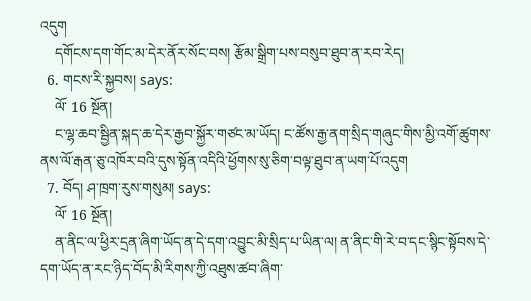འདུག
    དགོངས་དག་གོང་མ་དེར་ནོར་སོང་བས། རྩོམ་སྒྲིག་པས་བསུབ་ཐུབ་ན་རབ་རེད།
  6. གངས་རི་སྐྱབས། says:
    ལོ་ 16 སྔོན།
    ང་ལྷ་ཆབ་སྦྱིན་སྐད་ཆ་དེར་རྒྱབ་སྐྱོར་གཙང་མ་ཡོད། ང་ཚོས་རྒྱ་ནག་སྲིད་གཞུང་གིས་མྱི་འགོ་ཚུགས་ནས་ལོ་རྒན་ཅུ་འཁོར་བའི་དུས་སྟོན་འདིའི་ཕྱོགས་སུ་ཅིག་བལྟ་ཐུབ་ན་ཡག་པོ་འདུག
  7. བོད། ཤ་ཁྲག་རུས་གསུམ། says:
    ལོ་ 16 སྔོན།
    ན་ནིང་ལ་ཕྱིར་དྲན་ཞིག་ཡོད་ན་དེ་དག་འབྱུང་མི་སྲིད་པ་ཡིན་ལ། ན་ནིང་གི་རེ་བ་དང་སྙིང་སྟོབས་དེ་དག་ཡོད་ན་རང་ཉིད་བོད་མི་རིགས་ཀྱི་འཐུས་ཚབ་ཞིག་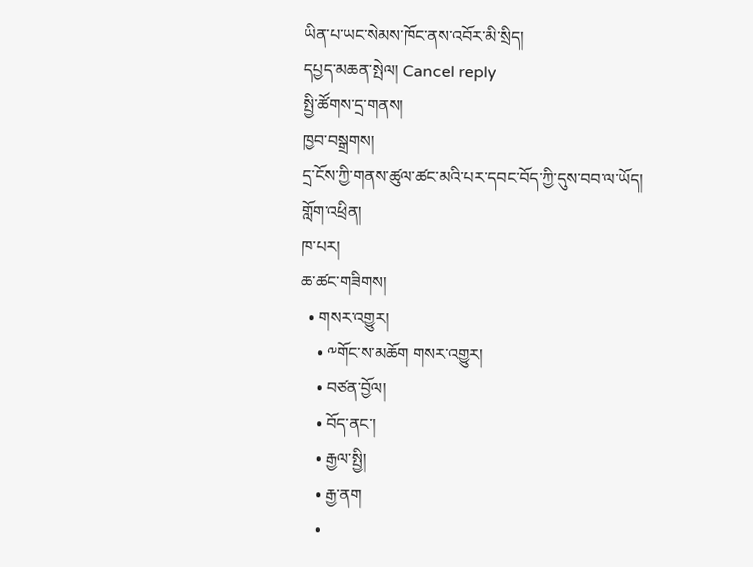ཡིན་པ་ཡང་སེམས་ཁོང་ནས་འབོར་མི་སྲིད།
དཔྱད་མཆན་སྤེལ། Cancel reply
སྤྱི་ཚོགས་དྲ་གནས།
ཁྱབ་བསྒྲགས།
དྲ་ངོས་ཀྱི་གནས་ཚུལ་ཚང་མའི་པར་དབང་བོད་ཀྱི་དུས་བབ་ལ་ཡོད།
གློག་འཕྲིན།
ཁ་པར།
ཆ་ཚང་གཟིགས།
  • གསར་འགྱུར།
    • ༸གོང་ས་མཆོག གསར་འགྱུར།
    • བཙན་བྱོལ།
    • བོད་ནང་།
    • རྒྱལ་སྤྱི།
    • རྒྱ་ནག
    •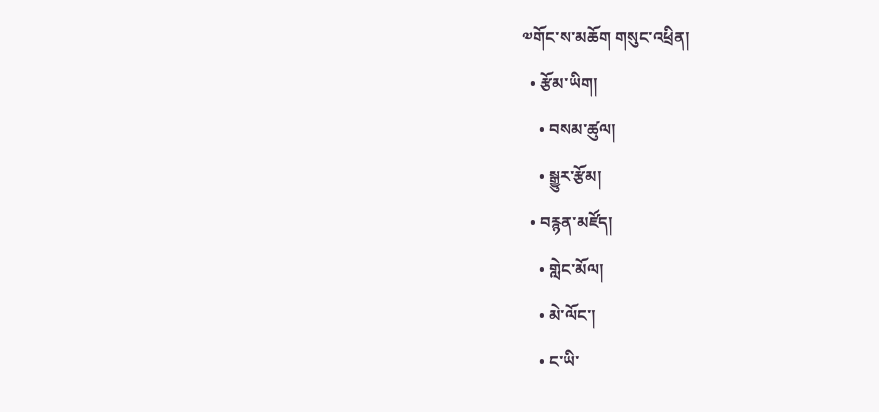༧གོང་ས་མཆོག གསུང་འཕྲིན།
  • རྩོམ་ཡིག།
    • བསམ་ཚུལ།
    • སྒྱུར་རྩོམ།
  • བརྙན་མཛོད།
    • གླེང་མོལ།
    • མེ་ལོང་།
    • ང་ཡི་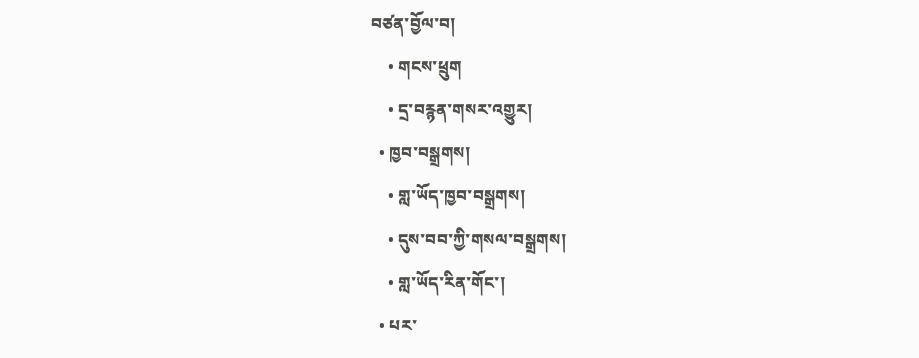བཙན་བྱོལ་བ།
    • གངས་ཕྲུག
    • དྲ་བརྙན་གསར་འགྱུར།
  • ཁྱབ་བསྒྲགས།
    • གླ་ཡོད་ཁྱབ་བསྒྲགས།
    • དུས་བབ་ཀྱི་གསལ་བསྒྲགས།
    • གླ་ཡོད་རིན་གོང་།
  • པར་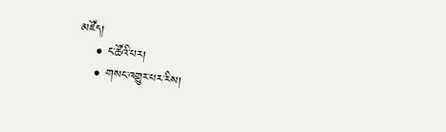མཛོད།
    • ང་ཚོའི་པར།
    • གསང་འགྱུར་པར་རིས།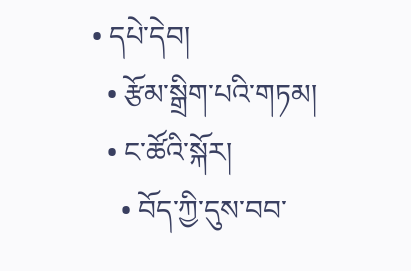• དཔེ་དེབ།
  • རྩོམ་སྒྲིག་པའི་གཏམ།
  • ང་ཚོའི་སྐོར།
    • བོད་ཀྱི་དུས་བབ་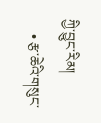ཀྱི་བྱུང་རིམ།
    • རྩ་ཆེའི་གསུང་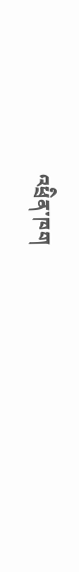འཕྲིན་ཁག